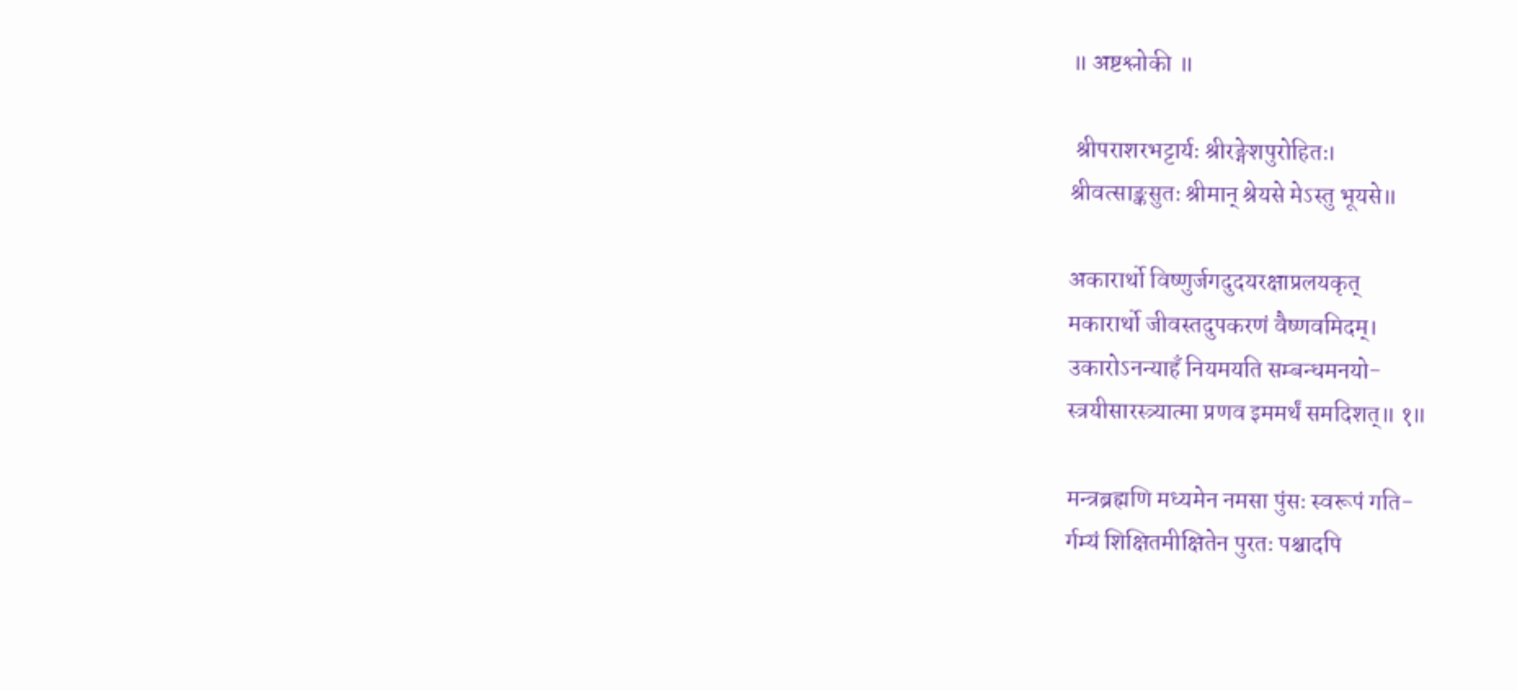॥ अष्टश्लोकी ॥

 श्रीपराशरभट्टार्यः श्रीरङ्गेशपुरोहितः।
श्रीवत्साङ्कसुतः श्रीमान् श्रेयसे मेऽस्तु भूयसे॥

अकारार्थो विष्णुर्जगदुदयरक्षाप्रलयकृत्
मकारार्थो जीवस्तदुपकरणं वैष्णवमिदम्।
उकारोऽनन्याहँ नियमयति सम्बन्धमनयो-
स्त्रयीसारस्त्र्यात्मा प्रणव इममर्थं समदिशत्॥ १॥

मन्त्रब्रह्मणि मध्यमेन नमसा पुंसः स्वरूपं गति-
र्गम्यं शिक्षितमीक्षितेन पुरतः पश्चादपि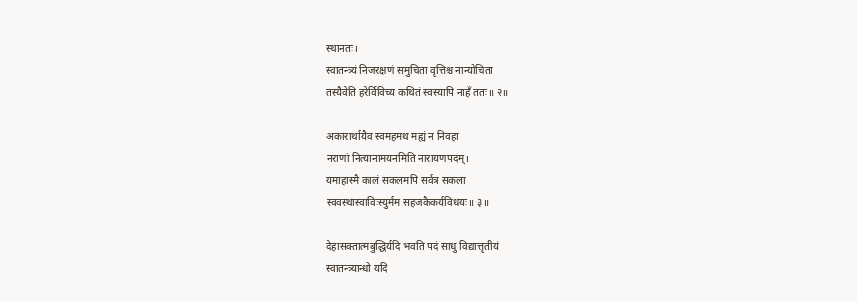स्थानतः।
स्वातन्त्र्यं निजरक्षणं समुचिता वृत्तिश्च नान्योचिता
तस्यैवेति हरेर्विविच्य कथितं स्वस्यापि नाहँ ततः॥ २॥

अकारार्थायैव स्वमहमथ मह्यं न निवहा
नराणां नित्यानामयनमिति नारायणपदम्।
यमाहास्मै कालं सकलमपि सर्वत्र सकला
स्ववस्थास्वाविःस्युर्मम सहजकैकर्यविधयः॥ ३॥

देहासक्तात्मबुद्धिर्यदि भवति पदं साधु विद्यात्तृतीयं
स्वातन्त्र्यान्धो यदि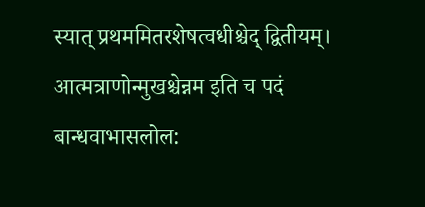स्यात् प्रथममितरशेषत्वधीश्चेद् द्वितीयम्।
आत्मत्राणोन्मुखश्चेन्नम इति च पदं बान्धवाभासलोल: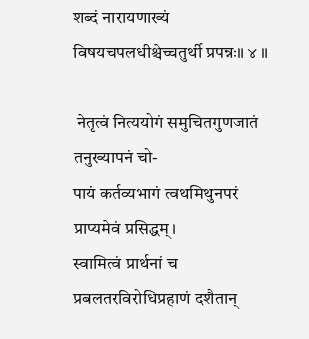शब्दं नारायणाख्यं विषयचपलधीश्चेच्चतुर्थी प्रपन्नः॥ ४ ॥

 नेतृत्वं नित्ययोगं समुचितगुणजातं तनुख्यापनं चो-
पायं कर्तव्यभागं त्वथमिथुनपरं प्राप्यमेवं प्रसिद्धम्।
स्वामित्वं प्रार्थनां च प्रबलतरविरोधिप्रहाणं दशैतान्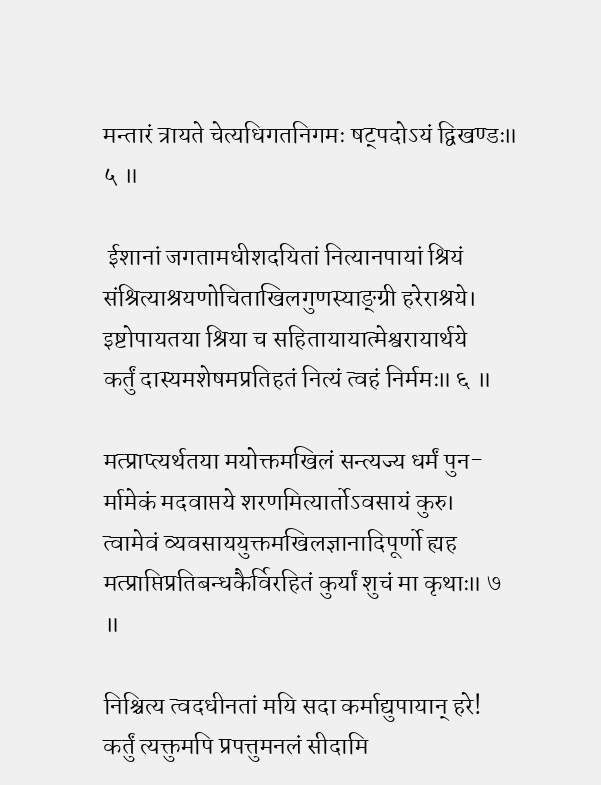मन्तारं त्रायते चेत्यधिगतनिगमः षट्पदोऽयं द्विखण्डः॥ ५ ॥

 ईशानां जगतामधीशदयितां नित्यानपायां श्रियं
संश्रित्याश्रयणोचिताखिलगुणस्याङ्ग्री हरेराश्रये।
इष्टोपायतया श्रिया च सहितायायात्मेश्वरायार्थये
कर्तुं दास्यमशेषमप्रतिहतं नित्यं त्वहं निर्ममः॥ ६ ॥

मत्प्राप्त्यर्थतया मयोक्तमखिलं सन्त्यज्य धर्मं पुन-
र्मामेकं मदवाप्तये शरणमित्यार्तोऽवसायं कुरु।
त्वामेवं व्यवसाययुक्तमखिलज्ञानादिपूर्णो ह्यह
मत्प्राप्तिप्रतिबन्धकैर्विरहितं कुर्यां शुचं मा कृथाः॥ ७ ॥

निश्चित्य त्वदधीनतां मयि सदा कर्माद्युपायान् हरे!
कर्तुं त्यक्तुमपि प्रपत्तुमनलं सीदामि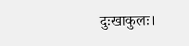दुःखाकुलः।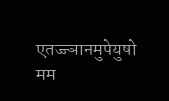एतज्ज्ञानमुपेयुषो मम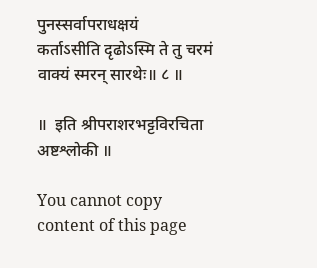पुनस्सर्वापराधक्षयं
कर्ताऽसीति दृढोऽस्मि ते तु चरमं वाक्यं स्मरन् सारथेः॥ ८ ॥

॥  इति श्रीपराशरभट्टविरचिता  अष्टश्लोकी ॥

You cannot copy content of this page